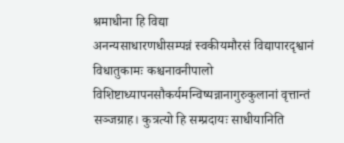श्रमाधीना हि विद्या
अनन्यसाधारणधीसम्पन्नं स्वकीयमौरसं विद्यापारदृश्वानं विधातुकामः कश्चनावनीपालो विशिष्टाध्यापनसौकर्यमन्विष्यन्नानागुरुकुलानां वृत्तान्तं सञ्जग्राह। कुत्रत्यो हि सम्प्रदायः साधीयानिति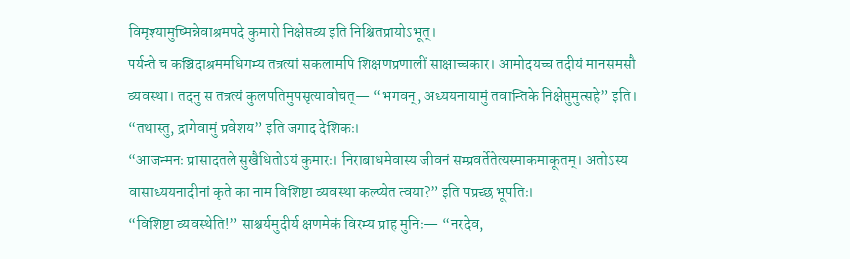विमृश्यामुष्मिन्नेवाश्रमपदे कुमारो निक्षेप्तव्य इति निश्चितप्रायोऽभूत्।
पर्यन्ते च कञ्चिदाश्रममधिगम्य तत्रत्यां सकलामपि शिक्षणप्रणालीं साक्षाच्चकार। आमोदयच्च तदीयं मानसमसौ व्यवस्था। तदनु स तत्रत्यं कुलपतिमुपसृत्यावोचत्— “भगवन्, अध्ययनायामुं तवान्तिके निक्षेप्तुमुत्सहे” इति।
“तथास्तु, द्रागेवामुं प्रवेशय” इति जगाद देशिकः।
“आजन्मनः प्रासादतले सुखैधितोऽयं कुमारः। निराबाधमेवास्य जीवनं सम्प्रवर्तेतेत्यस्माकमाकूतम्। अतोऽस्य वासाध्ययनादीनां कृते का नाम विशिष्टा व्यवस्था कल्प्येत त्वया?” इति पप्रच्छ भूपतिः।
“विशिष्टा व्यवस्थेति!” साश्चर्यमुदीर्य क्षणमेकं विरम्य प्राह मुनिः— “नरदेव,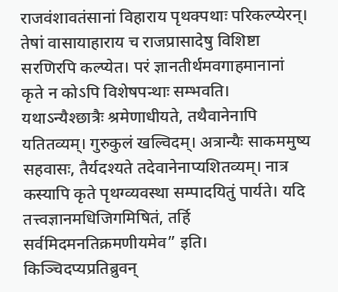राजवंशावतंसानां विहाराय पृथक्पथाः परिकल्प्येरन्। तेषां वासायाहाराय च राजप्रासादेषु विशिष्टा सरणिरपि कल्प्येत। परं ज्ञानतीर्थमवगाहमानानां कृते न कोऽपि विशेषपन्थाः सम्भवति। यथाऽन्यैश्छात्रैः श्रमेणाधीयते, तथैवानेनापि यतितव्यम्। गुरुकुलं खल्विदम्। अत्रान्यैः साकममुष्य सहवासः, तैर्यदश्यते तदेवानेनाप्यशितव्यम्। नात्र कस्यापि कृते पृथग्व्यवस्था सम्पादयितुं पार्यते। यदि तत्त्वज्ञानमधिजिगमिषितं, तर्हि सर्वमिदमनतिक्रमणीयमेव” इति।
किञ्चिदप्यप्रतिब्रुवन्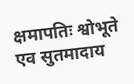क्षमापतिः श्वोभूते एव सुतमादाय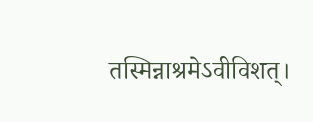तस्मिन्नाश्रमेऽवीविशत्।